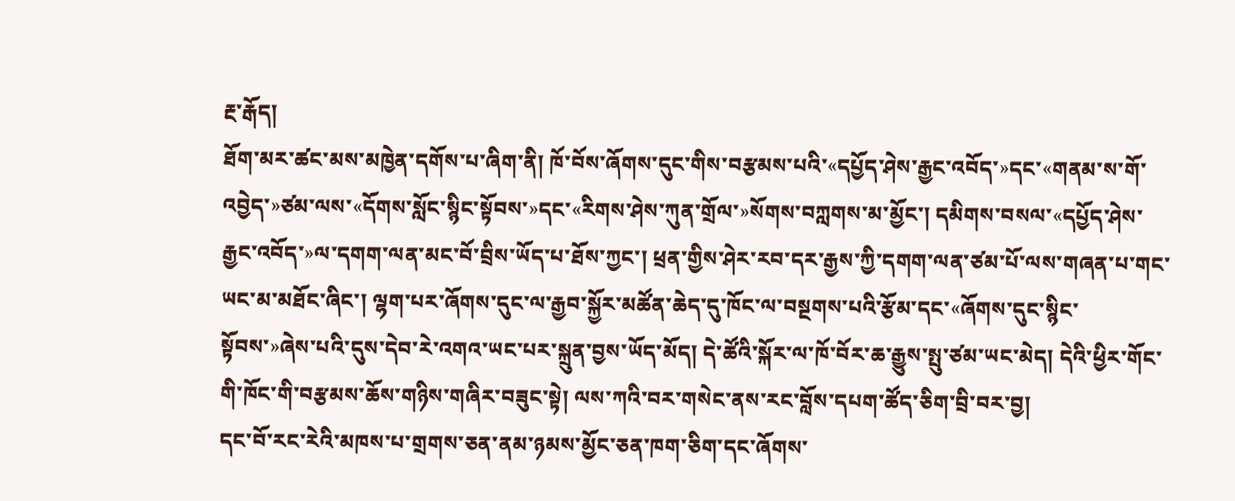རྔ་རྒོད།
ཐོག་མར་ཚང་མས་མཁྱེན་དགོས་པ་ཞིག་ནི། ཁོ་བོས་ཞོགས་དུང་གིས་བརྩམས་པའི་«དཔྱོད་ཤེས་རྒྱང་འབོད་»དང་«གནམ་ས་གོ་འབྱེད་»ཙམ་ལས་«དོགས་སློང་སྙིང་སྟོབས་»དང་«རིགས་ཤེས་ཀུན་གྲོལ་»སོགས་བཀླགས་མ་མྱོང་། དམིགས་བསལ་«དཔྱོད་ཤེས་རྒྱང་འབོད་»ལ་དགག་ལན་མང་བོ་བྲིས་ཡོད་པ་ཐོས་ཀྱང་། ཕྲན་གྱིས་ཤེར་རབ་དར་རྒྱས་ཀྱི་དགག་ལན་ཙམ་པོ་ལས་གཞན་པ་གང་ཡང་མ་མཐོང་ཞིང་། ལྷག་པར་ཞོགས་དུང་ལ་རྒྱབ་སྐྱོར་མཚོན་ཆེད་དུ་ཁོང་ལ་བསྔགས་པའི་རྩོམ་དང་«ཞོགས་དུང་སྙིང་སྟོབས་»ཞེས་པའི་དུས་དེབ་རེ་འགའ་ཡང་པར་སྐྲུན་བྱས་ཡོད་མོད། དེ་ཚོའི་སྐོར་ལ་ཁོ་བོར་ཆ་རྒྱུས་སྤུ་ཙམ་ཡང་མེད། དེའི་ཕྱིར་གོང་གི་ཁོང་གི་བརྩམས་ཆོས་གཉིས་གཞིར་བཟུང་སྟེ། ལས་ཀའི་བར་གསེང་ནས་རང་བློས་དཔག་ཚོད་ཅིག་བྲི་བར་བྱ།
དང་བོ་རང་རེའི་མཁས་པ་གྲགས་ཅན་ནམ་ཉམས་མྱོང་ཅན་ཁག་ཅིག་དང་ཞོགས་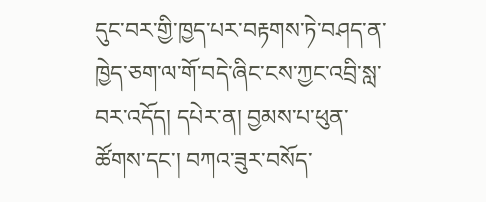དུང་བར་གྱི་ཁྱད་པར་བརྟགས་ཏེ་བཤད་ན་ཁྱེད་ཅག་ལ་གོ་བདེ་ཞིང་ངས་ཀྱང་འབྲི་སླ་བར་འདོད། དཔེར་ན། བྱམས་པ་ཕུན་ཚོགས་དང་། བཀའ་ཟུར་བསོད་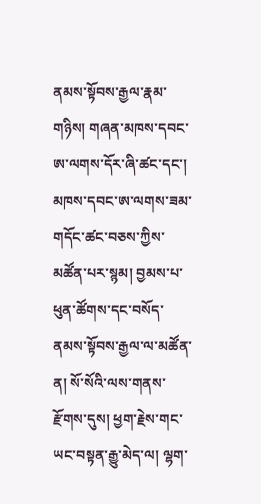ནམས་སྟོབས་རྒྱལ་རྣམ་གཉིས། གཞན་མཁས་དབང་ཨ་ལགས་དོར་ཞི་ཚང་དང་། མཁས་དབང་ཨ་ལགས་ཟམ་གདོང་ཚང་བཅས་ཀྱིས་མཚོན་པར་སྙམ། བྱམས་པ་ཕུན་ཚོགས་དང་བསོད་ནམས་སྟོབས་རྒྱལ་ལ་མཚོན་ན། སོ་སོའི་ལས་གནས་རྫོགས་དུས། ཕྱག་རྗེས་གང་ཡང་བསྟན་རྒྱུ་མེད་ལ། ལྷག་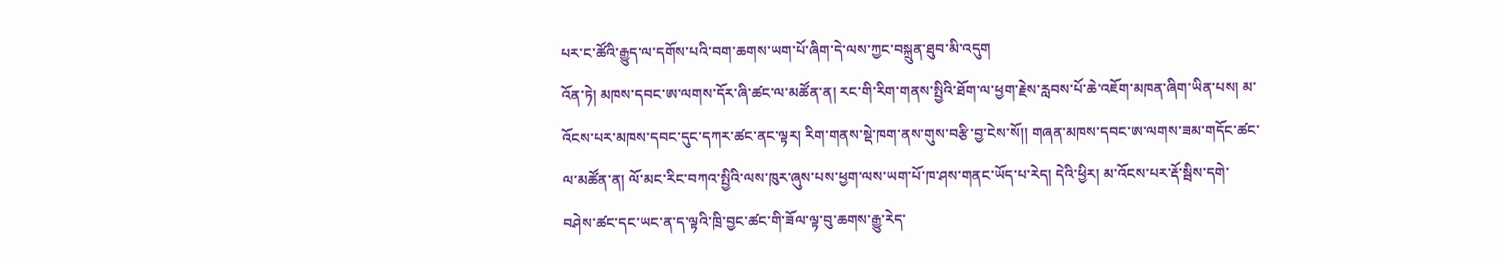པར་ང་ཚོའི་རྒྱུད་ལ་དགོས་པའི་བག་ཆགས་ཡག་པོ་ཞིག་དེ་ལས་ཀྱང་བསྐྲུན་ཐུབ་མི་འདུག
འོན་ཏེ། མཁས་དབང་ཨ་ལགས་དོར་ཞི་ཚང་ལ་མཚོན་ན། རང་གི་རིག་གནས་སྤྱིའི་ཐོག་ལ་ཕྱག་རྗེས་རླབས་པོ་ཆེ་འཇོག་མཁན་ཞིག་ཡིན་པས། མ་འོངས་པར་མཁས་དབང་དུང་དཀར་ཚང་ནང་ལྟར། རིག་གནས་སྡེ་ཁག་ནས་གུས་བརྩི་བྱ་ངེས་སོ།། གཞན་མཁས་དབང་ཨ་ལགས་ཟམ་གདོང་ཚང་ལ་མཚོན་ན། ལོ་མང་རིང་བཀའ་སྤྱིའི་ལས་ཁུར་ཞུས་པས་ཕྱག་ལས་ཡག་པོ་ཁ་ཤས་གནང་ཡོད་པ་རེད། དེའི་ཕྱིར། མ་འོངས་པར་རྡོ་སྦིས་དགེ་བཤེས་ཚང་དང་ཡང་ན་ད་ལྟའི་ཁྲི་བྱང་ཚང་གི་ཟོལ་ལྟ་བུ་ཆགས་རྒྱུ་རེད་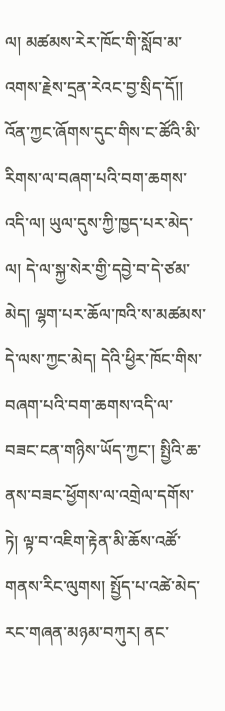ལ། མཚམས་རེར་ཁོང་གི་སློབ་མ་འགས་རྗེས་དྲན་རེའང་བྱ་སྲིད་དོ།།
འོན་ཀྱང་ཞོགས་དུང་གིས་ང་ཚོའི་མི་རིགས་ལ་བཞག་པའི་བག་ཆགས་འདི་ལ། ཡུལ་དུས་ཀྱི་ཁྱད་པར་མེད་ལ། དེ་ལ་སྐྱ་སེར་གྱི་དབྱེ་བ་དེ་ཙམ་མེད། ལྷག་པར་ཆོལ་ཁའི་ས་མཚམས་དེ་ལས་ཀྱང་མེད། དེའི་ཕྱིར་ཁོང་གིས་བཞག་པའི་བག་ཆགས་འདི་ལ་བཟང་ངན་གཉིས་ཡོད་ཀྱང་། སྤྱིའི་ཆ་ནས་བཟང་ཕྱོགས་ལ་འགྲེལ་དགོས་ཏེ། ལྟ་བ་འཇིག་རྟེན་མི་ཆོས་འཚོ་གནས་རིང་ལུགས། སྤྱོད་པ་འཚེ་མེད་རང་གཞན་མཉམ་བཀུར། ནང་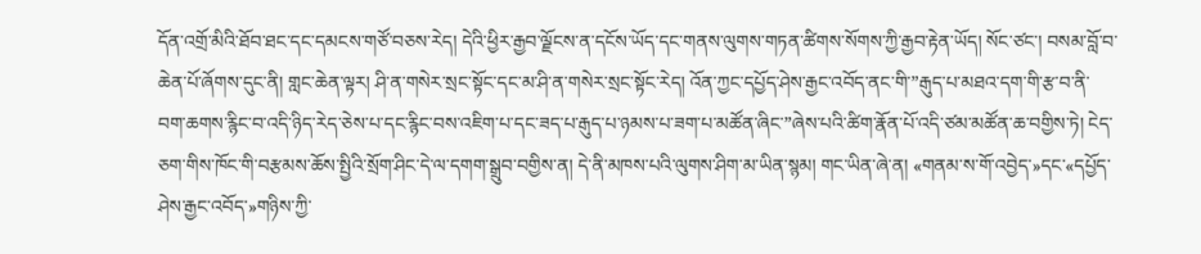དོན་འགྲོ་མིའི་ཐོབ་ཐང་དང་དམངས་གཙོ་བཅས་རེད། དེའི་ཕྱིར་རྒྱབ་ལྗོངས་ན་དངོས་ཡོད་དང་གནས་ལུགས་གཏན་ཚིགས་སོགས་ཀྱི་རྒྱབ་རྟེན་ཡོད། སོང་ཙང་། བསམ་བློ་བ་ཆེན་པོ་ཞོགས་དུང་ནི། གླང་ཆེན་ལྟར། ཤི་ན་གསེར་སྲང་སྟོང་དང་མ་ཤི་ན་གསེར་སྲང་སྟོང་རེད། འོན་ཀྱང་དཔྱོད་ཤེས་རྒྱང་འབོད་ནང་གི་”རྒུད་པ་མཐའ་དག་གི་རྩ་བ་ནི་བག་ཆགས་རྙིང་བ་འདི་ཉིད་རེད་ཅེས་པ་དང་རྙིང་བས་འཇིག་པ་དང་ཟད་པ་རྒུད་པ་ཉམས་པ་ཟག་པ་མཚོན་ཞིང་”ཞེས་པའི་ཚིག་རྣོན་པོ་འདི་ཙམ་མཚོན་ཆ་བགྱིས་ཏེ། ངེད་ཅག་གིས་ཁོང་གི་བརྩམས་ཆོས་སྤྱིའི་སྲོག་ཤིང་དེ་ལ་དགག་སྒྲུབ་བགྱིས་ན། དེ་ནི་མཁས་པའི་ལུགས་ཤིག་མ་ཡིན་སྙམ། གང་ཡིན་ཞེ་ན། «གནམ་ས་གོ་འབྱེད་»དང་«དཔྱོད་ཤེས་རྒྱང་འབོད་»གཉིས་ཀྱི་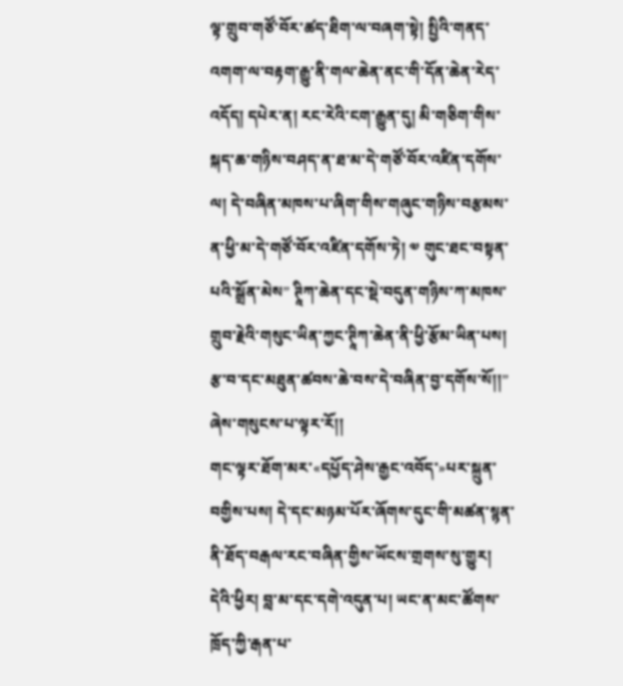ལྟ་གྲུབ་གཙོ་བོར་ཚད་ཐིག་ལ་བཞག་སྟེ། སྤྱིའི་གནད་འགག་ལ་བརྟག་རྒྱུ་ནི་གལ་ཆེན་ནང་གི་དོན་ཆེན་རེད་འདོད། དཔེར་ན། རང་རེའི་ངག་རྒྱུན་དུ། མི་གཅིག་གིས་སྐད་ཆ་གཉིས་བཤད་ན་ཐ་མ་དེ་གཙོ་བོར་འཛིན་དགོས་ལ། དེ་བཞིན་མཁས་པ་ཞིག་གིས་གཞུང་གཉིས་བརྩམས་ན་ཕྱི་མ་དེ་གཙོ་བོར་འཛིན་དགོས་ཏེ། ༧ གུང་ཐང་བསྟན་པའི་སྒྲོན་མེས” ཊཱིཀ་ཆེན་དང་སྡེ་བདུན་གཉིས་ཀ་མཁས་གྲུབ་རྗེའི་གསུང་ཡིན་ཀྱང་ཊཱིཀ་ཆེན་ནི་ཕྱི་རྩོམ་ཡིན་པས། རྩ་བ་དང་མཐུན་ཚབས་ཆེ་བས་དེ་བཞིན་བྱ་དགོས་སོ།།” ཞེས་གསུངས་པ་ལྟར་རོ།།
གང་ལྟར་ཐོག་མར་«དཔྱོད་ཤེས་རྒྱང་འབོད་»པར་སྐྲུན་བགྱིས་པས། དེ་དང་མཉམ་པོར་ཞོགས་དུང་གི་མཚན་སྙན་ནི་ཐོད་བརྒལ་རང་བཞིན་གྱིས་ཡོངས་གྲགས་སུ་གྱུར། དེའི་ཕྱིར། བླ་མ་དང་དགེ་འདུན་པ། ཡང་ན་མང་ཚོགས་ཁྲོད་ཀྱི་རྒན་པ་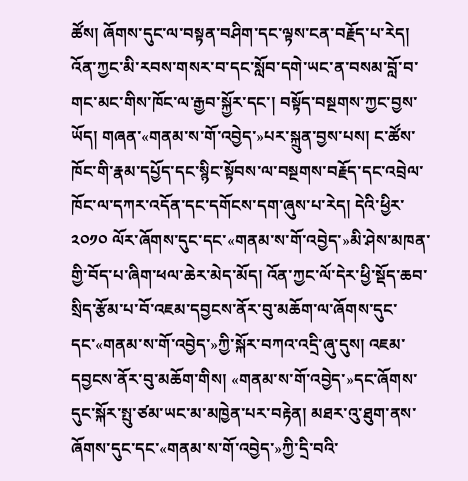ཚོས། ཞོགས་དུང་ལ་བསྟན་བཤིག་དང་ལྟས་ངན་བརྗོད་པ་རེད། འོན་ཀྱང་མི་རབས་གསར་བ་དང་སློབ་དགེ་ཡང་ན་བསམ་བློ་བ་གང་མང་གིས་ཁོང་ལ་རྒྱབ་སྐྱོར་དང་། བསྟོད་བསྔགས་ཀྱང་བྱས་ཡོད། གཞན་«གནམ་ས་གོ་འབྱེད་»པར་སྐྲུན་བྱས་པས། ང་ཚོས་ཁོང་གི་རྣམ་དཔྱོད་དང་སྙིང་སྟོབས་ལ་བསྔགས་བརྗོད་དང་འབྲེལ་ཁོང་ལ་དཀར་འདོན་དང་དགོངས་དག་ཞུས་པ་རེད། དེའི་ཕྱིར་༢༠༡༠ ལོར་ཞོགས་དུང་དང་«གནམ་ས་གོ་འབྱེད་»མི་ཤེས་མཁན་གྱི་བོད་པ་ཞིག་ཕལ་ཆེར་མེད་མོད། འོན་ཀྱང་ལོ་དེར་ཕྱི་སྡོད་ཆབ་སྲིད་རྩོམ་པ་བོ་འཇམ་དབྱངས་ནོར་བུ་མཆོག་ལ་ཞོགས་དུང་དང་«གནམ་ས་གོ་འབྱེད་»ཀྱི་སྐོར་བཀའ་འདྲི་ཞུ་དུས། འཇམ་དབྱངས་ནོར་བུ་མཆོག་གིས། «གནམ་ས་གོ་འབྱེད་»དང་ཞོགས་དུང་སྐོར་སྤུ་ཙམ་ཡང་མ་མཁྱེན་པར་བརྟེན། མཐར་འུ་ཐུག་ནས་ཞོགས་དུང་དང་«གནམ་ས་གོ་འབྱེད་»ཀྱི་དྲི་བའི་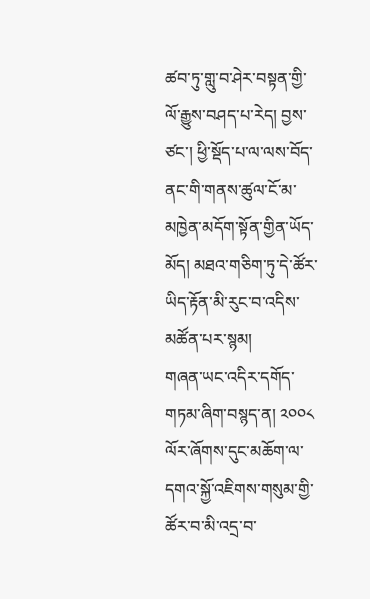ཚབ་ཏུ་གླུ་བ་ཤེར་བསྟན་གྱི་ལོ་རྒྱུས་བཤད་པ་རེད། བྱས་ཙང་། ཕྱི་སྡོད་པ་ལ་ལས་བོད་ནང་གི་གནས་ཚུལ་ངོ་མ་མཁྱེན་མདོག་སྟོན་གྱིན་ཡོད་མོད། མཐའ་གཅིག་ཏུ་དེ་ཚོར་ཡིད་རྟོན་མི་རུང་བ་འདིས་མཚོན་པར་སྙམ།
གཞན་ཡང་འདིར་དགོད་གཏམ་ཞིག་བསྙད་ན། ༢༠༠༨ ལོར་ཞོགས་དུང་མཆོག་ལ་དགའ་སྐྱོ་འཇིགས་གསུམ་གྱི་ཚོར་བ་མི་འདྲ་བ་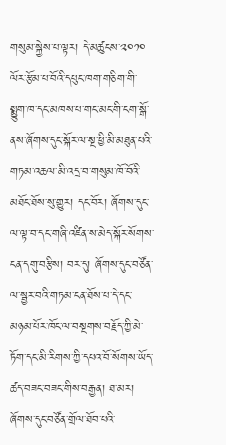གསུམ་སྐྱེས་པ་ལྟར། དེ་མཚུངས་༢༠༡༠ ལོར་རྩོམ་པ་བོའི་དཔུང་ཁག་གཅིག་གི་སྨྱུག་ཁ་དང་མཁས་པ་གང་མང་གི་ངག་སྒོ་ནས་ཞོགས་དུང་སྐོར་ལ་སྔ་ཕྱི་མི་མཐུན་པའི་གཏམ་འཆལ་མི་འདྲ་བ་གསུམ་ཁོ་བོའི་མཐོང་ཐོས་སུ་གྱུར། དང་བོར། ཞོགས་དུང་ལ་ལྟ་བ་དང་གཞི་འཛིན་ས་མེད་སྐོར་སོགས་ངན་དགུ་བརྩིས། བར་དུ། ཞོགས་དུང་བཙོན་ལ་སྦྱར་བའི་གཏམ་ངན་ཐོས་པ་དེ་དང་མཉམ་པོར་ཁོང་ལ་བསྔགས་བརྗོད་ཀྱི་མེ་ཏོག་དང་མི་རིགས་ཀྱི་དཔའ་བོ་སོགས་ཡོད་ཚད་བཟང་བཟང་གིས་བརྒྱན། ཐ་མར། ཞོགས་དུང་བཙོན་གྲོལ་ཐོབ་པའི་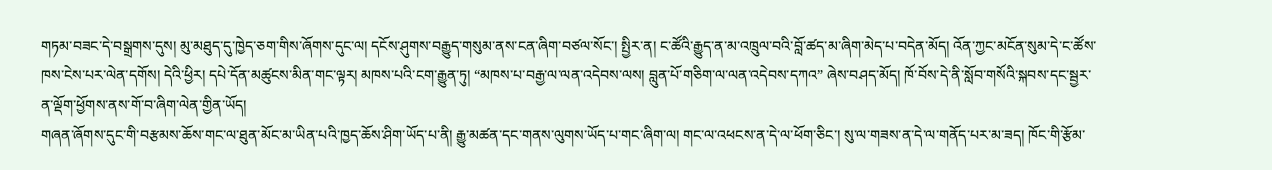གཏམ་བཟང་དེ་བསྒྲགས་དུས། མུ་མཐུད་དུ་ཁྱེད་ཅག་གིས་ཞོགས་དུང་ལ། དངོས་ཤུགས་བརྒྱུད་གསུམ་ནས་ངན་ཞིག་བཙལ་སོང་། སྤྱིར་ན། ང་ཚོའི་རྒྱུད་ན་མ་འཁྲུལ་བའི་བློ་ཚད་མ་ཞིག་མེད་པ་བདེན་མོད། འོན་ཀྱང་མངོན་སུམ་དེ་ང་ཚོས་ཁས་ངེས་པར་ལེན་དགོས། དེའི་ཕྱིར། དཔེ་དོན་མཚུངས་མིན་གང་ལྟར། མཁས་པའི་ངག་རྒྱུན་ཏུ། “མཁས་པ་བརྒྱ་ལ་ལན་འདེབས་ལས། བླུན་པོ་གཅིག་ལ་ལན་འདེབས་དཀའ” ཞེས་བཤད་མོད། ཁོ་བོས་དེ་ནི་སློབ་གསོའི་སྐབས་དང་སྦྱར་ན་ལྡོག་ཕྱོགས་ནས་གོ་བ་ཞིག་ལེན་གྱིན་ཡོད།
གཞན་ཞོགས་དུང་གི་བརྩམས་ཆོས་གང་ལ་ཐུན་མོང་མ་ཡིན་པའི་ཁྱད་ཆོས་ཤིག་ཡོད་པ་ནི། རྒྱུ་མཚན་དང་གནས་ལུགས་ཡོད་པ་གང་ཞིག་ལ། གང་ལ་འཕངས་ན་དེ་ལ་ཕོག་ཅིང་། སུ་ལ་གཟས་ན་དེ་ལ་གནོད་པར་མ་ཟད། ཁོང་གི་རྩོམ་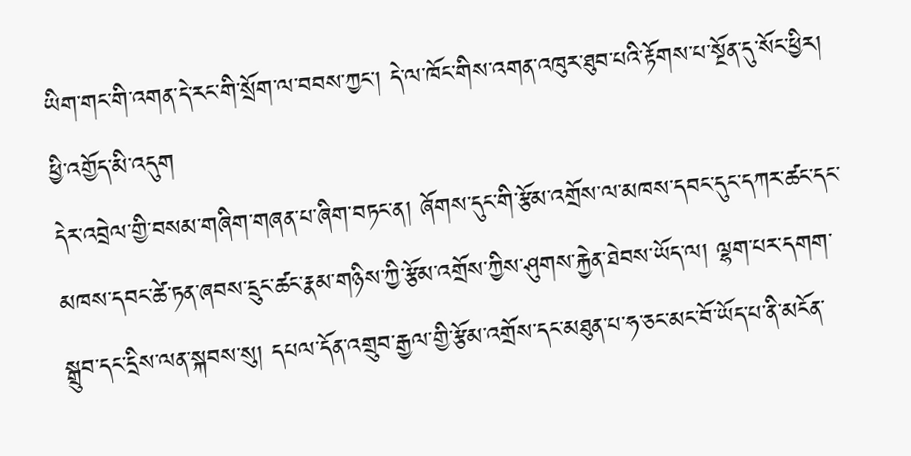ཡིག་གང་གི་འགན་དེ་རང་གི་སྲོག་ལ་བབས་ཀྱང་། དེ་ལ་ཁོང་གིས་འགན་འཁུར་ཐུབ་པའི་རྟོགས་པ་སྔོན་དུ་སོང་ཕྱིར། ཕྱི་འགྱོད་མི་འདུག
དེར་འབྲེལ་གྱི་བསམ་གཞིག་གཞན་པ་ཞིག་བཏང་ན། ཞོགས་དུང་གི་རྩོམ་འགྲོས་ལ་མཁས་དབང་དུང་དཀར་ཚང་དང་མཁས་དབང་ཚེ་ཏན་ཞབས་དྲུང་ཚང་རྣམ་གཉིས་ཀྱི་རྩོམ་འགྲོས་ཀྱིས་ཤུགས་རྐྱེན་ཐེབས་ཡོད་ལ། ལྷག་པར་དགག་སྒྲུབ་དང་དྲིས་ལན་སྐབས་སུ། དཔལ་དོན་འགྲུབ་རྒྱལ་གྱི་རྩོམ་འགྲོས་དང་མཐུན་པ་ཧ་ཅང་མང་བོ་ཡོད་པ་ནི་མངོན་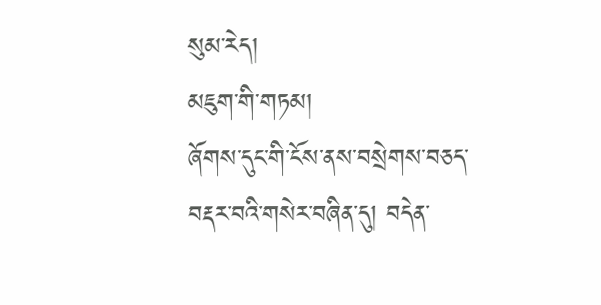སུམ་རེད།
མཇུག་གི་གཏམ།
ཞོགས་དུང་གི་ངོས་ནས་བསྲེགས་བཅད་བརྡར་བའི་གསེར་བཞིན་དུ། བདེན་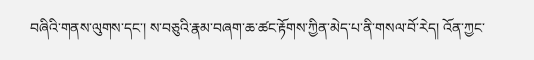བཞིའི་གནས་ལུགས་དང་། ས་བཅུའི་རྣམ་བཞག་ཆ་ཚང་རྟོགས་ཀྱིན་མེད་པ་ནི་གསལ་བོ་རེད། འོན་ཀྱང་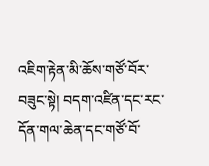འཇིག་རྟེན་མི་ཆོས་གཙོ་བོར་བཟུང་སྟེ། བདག་འཛིན་དང་རང་དོན་གལ་ཆེན་དང་གཙོ་བོ་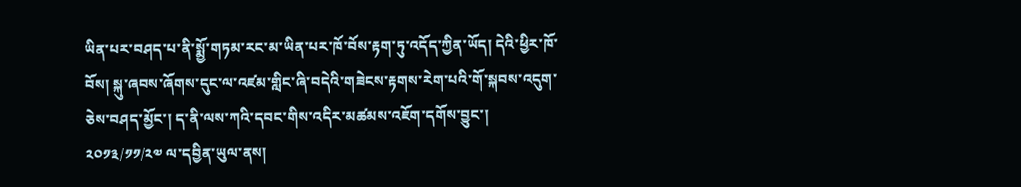ཡིན་པར་བཤད་པ་ནི་སྨྱོ་གཏམ་རང་མ་ཡིན་པར་ཁོ་བོས་རྟག་ཏུ་འདོད་ཀྱིན་ཡོད། དེའི་ཕྱིར་ཁོ་བོས། སྐུ་ཞབས་ཞོགས་དུང་ལ་འཛམ་གླིང་ཞི་བདེའི་གཟེངས་རྟགས་རེག་པའི་གོ་སྐབས་འདུག་ཅེས་བཤད་མྱོང་། ད་ནི་ལས་ཀའི་དབང་གིས་འདིར་མཚམས་འཇོག་དགོས་བྱུང་།
༢༠༡༣/༡༡/༢༧ ལ་དབྱིན་ཡུལ་ནས།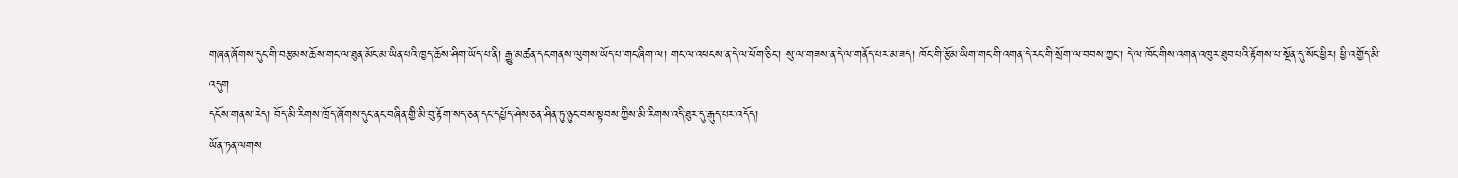གཞན་ཞོགས་དུང་གི་བརྩམས་ཆོས་གང་ལ་ཐུན་མོང་མ་ཡིན་པའི་ཁྱད་ཆོས་ཤིག་ཡོད་པ་ནི། རྒྱུ་མཚན་དང་གནས་ལུགས་ཡོད་པ་གང་ཞིག་ལ། གང་ལ་འཕངས་ན་དེ་ལ་ཕོག་ཅིང་། སུ་ལ་གཟས་ན་དེ་ལ་གནོད་པར་མ་ཟད། ཁོང་གི་རྩོམ་ཡིག་གང་གི་འགན་དེ་རང་གི་སྲོག་ལ་བབས་ཀྱང་། དེ་ལ་ཁོང་གིས་འགན་འཁུར་ཐུབ་པའི་རྟོགས་པ་སྔོན་དུ་སོང་ཕྱིར། ཕྱི་འགྱོད་མི་འདུག
དངོས་གནས་རེད། བོད་མི་རིགས་ཁྲོད་ཞོགས་དུང་ནང་བཞིན་གྱི་མི་བུ་རྟོག་སད་ཅན་དང་དཔྱོད་ཤེས་ཅན་ཤིན་ཏུ་ཉུང་བས་སྟབས་ཀྱིས་མི་རིགས་འདི་ཐུར་དུ་རྒུད་པར་འདོད།
ཡོན་ཏན་ལགས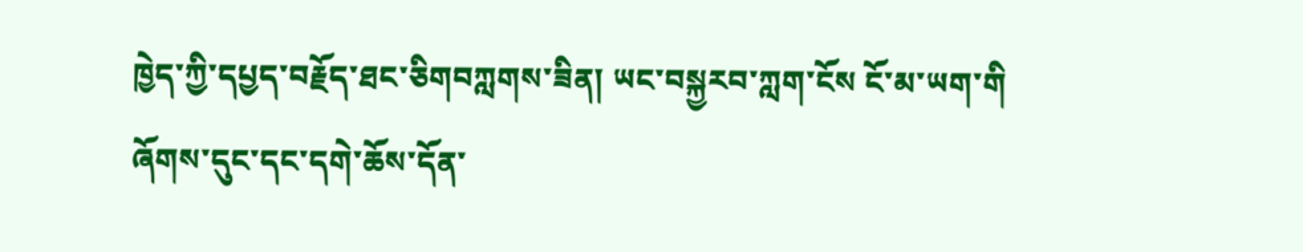ཁྱེད་ཀྱི་དཔྱད་བརྗོད་ཐང་ཅིགབཀླགས་ཟིན། ཡང་བསྐྱརབ་ཀླག་ངོས ངོ་མ་ཡག་གི
ཞོགས་དུང་དང་དགེ་ཆོས་དོན་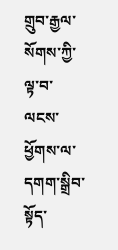གྲུབ་རྒྱལ་སོགས་ཀྱི་ལྟ་བ་ལངས་ཕྱོགས་ལ་དགག་སྒྲིབ་སྟོད་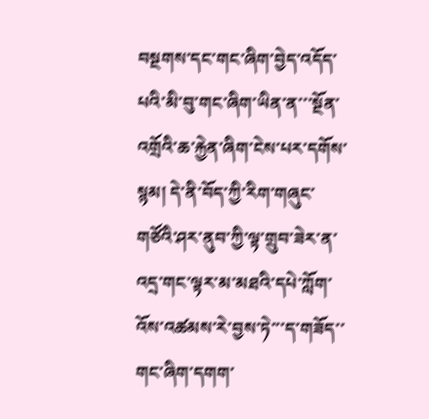བསྔགས་དང་གང་ཞིག་བྱེད་འདོད་པའི་མི་བུ་གང་ཞིག་ཡིན་ན་་་སྔོན་འགྲོའི་ཆ་རྐྱེན་ཞིག་ངེས་པར་དགོས་སྙམ། དེ་ནི་བོད་ཀྱི་རིག་གཞུང་གཙོའི་ཤར་ནུབ་ཀྱི་ལྟ་གྲུབ་ཟེར་ན་འདྲ་གང་ལྟར་མ་མཐའི་དཔེ་ཀློག་འོས་འཚམས་རེ་བྱས་ཏེ་་་ད་གཟོད་་གང་ཞིག་དགག་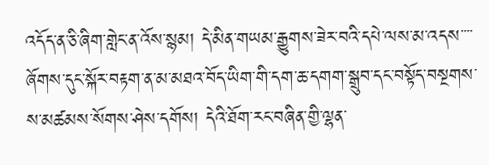འདོད་ན་ཅི་ཞིག་གླེང་ན་འོས་སྙམ། དེ་མིན་གཡམ་རྒྱུགས་ཟེར་བའི་དཔེ་ལས་མ་འདས་་་་
ཞོགས་དུང་སྐོར་བརྟག་ན་མ་མཐའ་བོད་ཡིག་གི་དག་ཆ་དགག་སྒྲུབ་དང་བསྟོད་བསྔགས་ས་མཚམས་སོགས་ཤེས་དགོས། དེའི་ཐོག་རང་བཞིན་གྱི་ལྷན་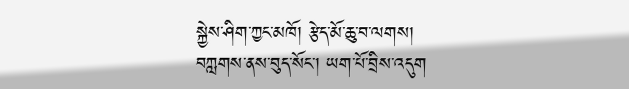སྐྱེས་ཤིག་ཀྱང་མཁོ། རྩེད་མོ་ཆུ་བ་ལགས།
བཀླགས་ནས་བུད་སོང་། ཡག་པོ་བྲིས་འདུག